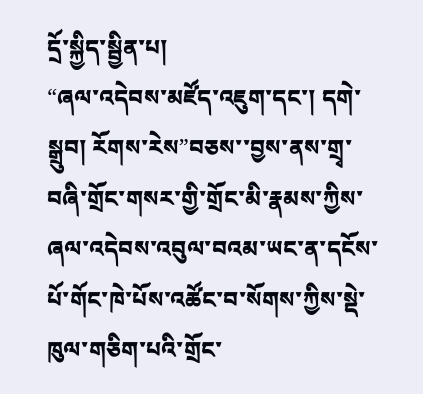དྲོ་སྐྱིད་སྦྱིན་པ།
“ཞལ་འདེབས་མཛོད་འཇུག་དང་། དགེ་སྒྲུབ། རོགས་རེས”བཅས་་བྱས་ནས་གྲྭ་བཞི་གྲོང་གསར་གྱི་གྲོང་མི་རྣམས་ཀྱིས་ཞལ་འདེབས་འབུལ་བའམ་ཡང་ན་དངོས་པོ་གོང་ཁེ་པོས་འཚོང་བ་སོགས་ཀྱིས་སྡེ་ཁུལ་གཅིག་པའི་གྲོང་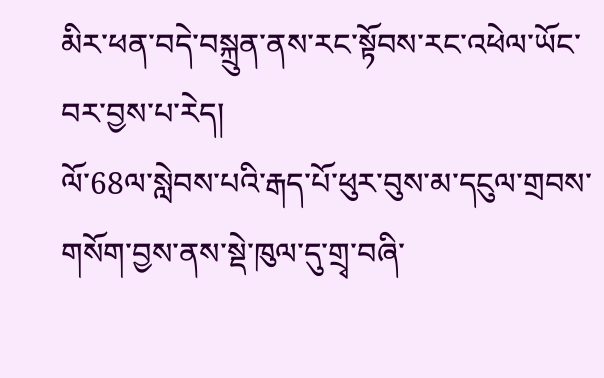མིར་ཕན་བདེ་བསྐྲུན་ནས་རང་སྟོབས་རང་འཕེལ་ཡོང་བར་བྱས་པ་རེད།
ལོ་68ལ་སླེབས་པའི་རྒད་པོ་ཕུར་བུས་མ་དངུལ་གྲབས་གསོག་བྱས་ནས་སྡེ་ཁུལ་དུ་གྲྭ་བཞི་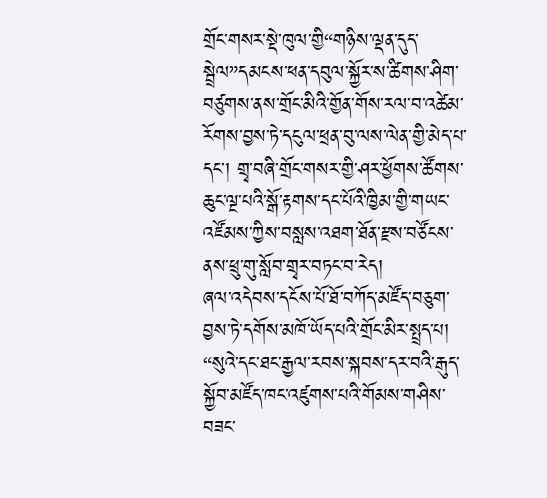གྲོང་གསར་སྡེ་ཁུལ་གྱི“གཉིས་ལྡན་དུད་སྦྲེལ”དམངས་ཕན་དབུལ་སྐྱོར་ས་ཚིགས་ཤིག་བཙུགས་ནས་གྲོང་མིའི་གྱོན་གོས་རལ་བ་འཚེམ་རོགས་བྱས་ཏེ་དངུལ་ཕྲན་བུ་ལས་ལེན་གྱི་མེད་པ་དང་། གྲྭ་བཞི་གྲོང་གསར་གྱི་ཤར་ཕྱོགས་ཚོགས་ཆུང་ལྔ་པའི་སྒོ་རྟགས་དང་པོའི་ཁྱིམ་གྱི་གཡང་འཛོམས་ཀྱིས་བསླས་འཐག་ཐོན་རྫས་བཙོངས་ནས་ཕྲུ་གུ་སློབ་གྲྭར་བཏང་བ་རེད།
ཞལ་འདེབས་དངོས་པོ་ཐོ་བཀོད་མཛོད་བཅུག་བྱས་ཏེ་དགོས་མཁོ་ཡོད་པའི་གྲོང་མིར་སྤྲད་པ།
“སུའེ་དང་ཐང་རྒྱལ་རབས་སྐབས་དར་བའི་རྒུད་སྐྱོབ་མཛོད་ཁང་འཛུགས་པའི་གོམས་གཤིས་བཟང་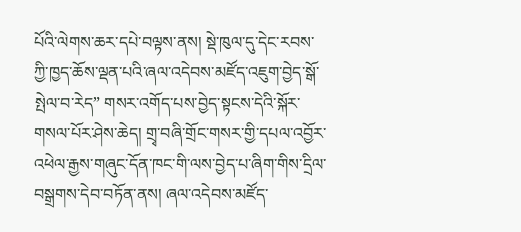པོའི་ལེགས་ཆར་དཔེ་བལྟས་ནས། སྡེ་ཁུལ་དུ་དེང་རབས་ཀྱི་ཁྱད་ཆོས་ལྡན་པའི་ཞལ་འདེབས་མཛོད་འཇུག་བྱེད་སྒོ་སྤེལ་བ་རེད” གསར་འགོད་པས་བྱེད་སྟངས་དེའི་སྐོར་གསལ་པོར་ཤེས་ཆེད། གྲྭ་བཞི་གྲོང་གསར་གྱི་དཔལ་འབྱོར་འཕེལ་རྒྱས་གཞུང་དོན་ཁང་གི་ལས་བྱེད་པ་ཞིག་གིས་དྲིལ་བསྒྲགས་དེབ་བཏོན་ནས། ཞལ་འདེབས་མཛོད་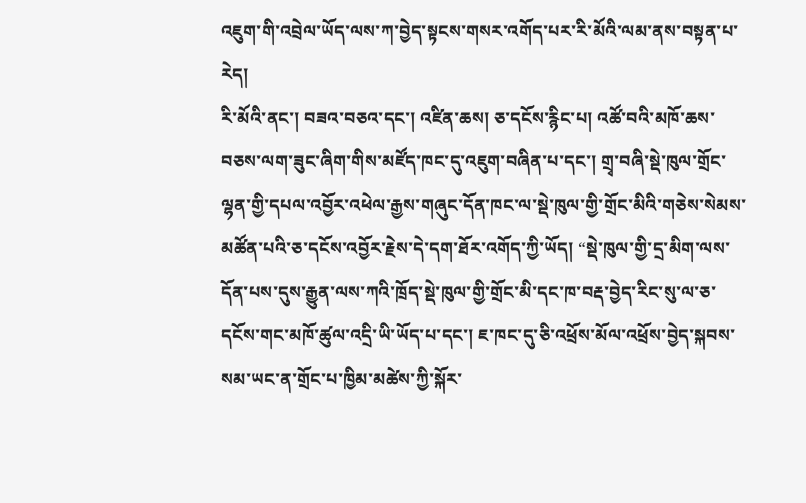འཇུག་གི་འབྲེལ་ཡོད་ལས་ཀ་བྱེད་སྟངས་གསར་འགོད་པར་རི་མོའི་ལམ་ནས་བསྟན་པ་རེད།
རི་མོའི་ནང་། བཟའ་བཅའ་དང་། འཛིན་ཆས། ཅ་དངོས་རྙིང་པ། འཚོ་བའི་མཁོ་ཆས་བཅས་ལག་ཟུང་ཞིག་གིས་མཛོད་ཁང་དུ་འཇུག་བཞིན་པ་དང་། གྲྭ་བཞི་སྡེ་ཁུལ་གྲོང་ལྷན་གྱི་དཔལ་འབྱོར་འཕེལ་རྒྱས་གཞུང་དོན་ཁང་ལ་སྡེ་ཁུལ་གྱི་གྲོང་མིའི་གཅེས་སེམས་མཚོན་པའི་ཅ་དངོས་འབྱོར་རྗེས་དེ་དག་ཐོར་འགོད་ཀྱི་ཡོད། “སྡེ་ཁུལ་གྱི་དྲ་མིག་ལས་དོན་པས་དུས་རྒྱུན་ལས་ཀའི་ཁྲོད་སྡེ་ཁུལ་གྱི་གྲོང་མི་དང་ཁ་བརྡ་བྱེད་རིང་སུ་ལ་ཅ་དངོས་གང་མཁོ་ཚུལ་འདྲི་ཡི་ཡོད་པ་དང་། ཇ་ཁང་དུ་ཅི་འཕྲོས་མོལ་འཕྲོས་བྱེད་སྐབས་སམ་ཡང་ན་གྲོང་པ་ཁྱིམ་མཚེས་ཀྱི་སྐོར་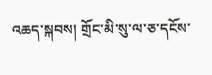འཆད་སྐབས། གྲོང་མི་སུ་ལ་ཅ་དངོས་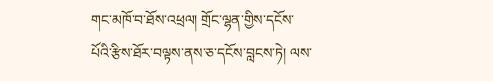གང་མཁོ་བ་ཐོས་འཕྲལ། གྲོང་ལྷན་གྱིས་དངོས་པོའི་རྩིས་ཐོར་བལྟས་ནས་ཅ་དངོས་བླངས་ཏེ། ལས་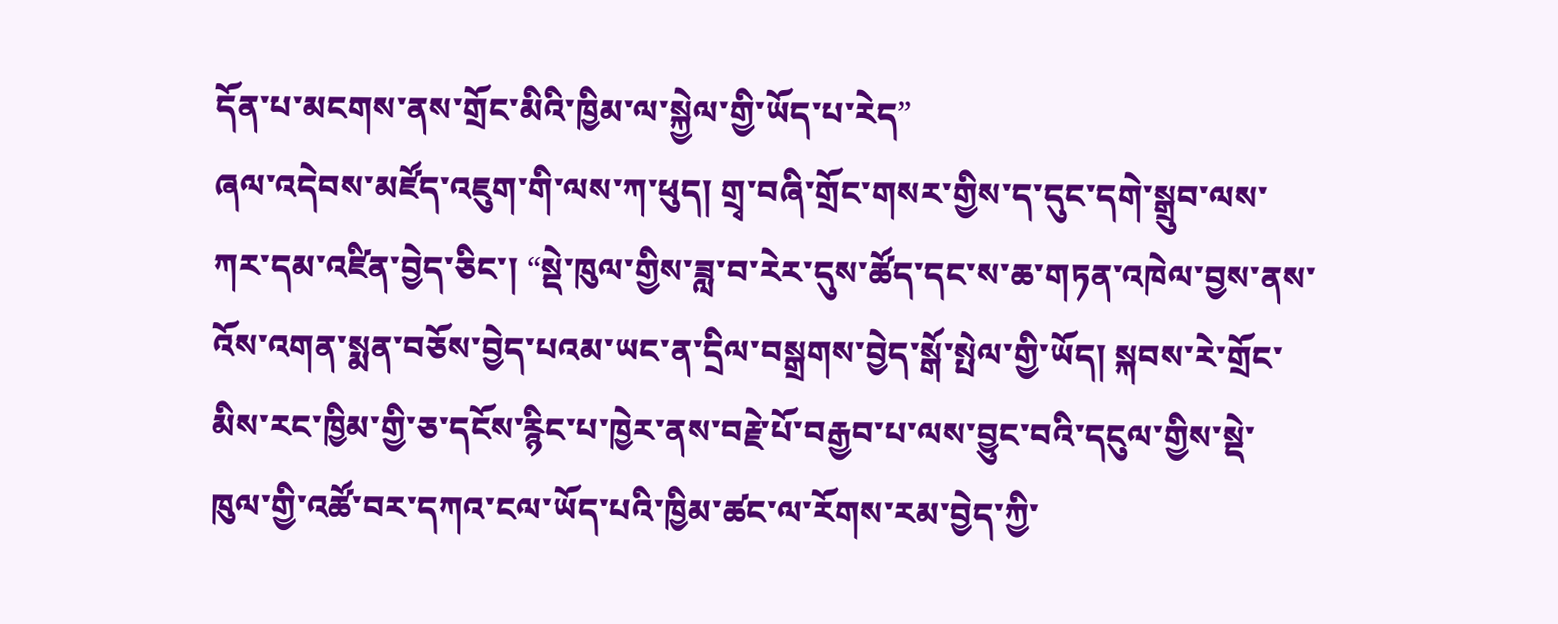དོན་པ་མངགས་ནས་གྲོང་མིའི་ཁྱིམ་ལ་སྐྱེལ་གྱི་ཡོད་པ་རེད”
ཞལ་འདེབས་མཛོད་འཇུག་གི་ལས་ཀ་ཕུད། གྲྭ་བཞི་གྲོང་གསར་གྱིས་ད་དུང་དགེ་སྒྲུབ་ལས་ཀར་དམ་འཛིན་བྱེད་ཅིང་། “སྡེ་ཁུལ་གྱིས་ཟླ་བ་རེར་དུས་ཚོད་དང་ས་ཆ་གཏན་འཁེལ་བྱས་ནས་འོས་འགན་སྨན་བཅོས་བྱེད་པའམ་ཡང་ན་དྲིལ་བསྒྲགས་བྱེད་སྒོ་སྤེལ་གྱི་ཡོད། སྐབས་རེ་གྲོང་མིས་རང་ཁྱིམ་གྱི་ཅ་དངོས་རྙིང་པ་ཁྱེར་ནས་བརྗེ་པོ་བརྒྱབ་པ་ལས་བྱུང་བའི་དངུལ་གྱིས་སྡེ་ཁུལ་གྱི་འཚོ་བར་དཀའ་ངལ་ཡོད་པའི་ཁྱིམ་ཚང་ལ་རོགས་རམ་བྱེད་ཀྱི་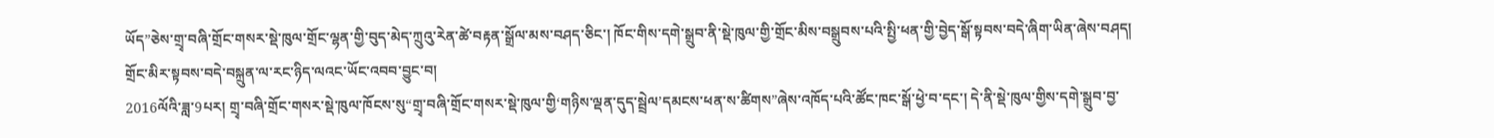ཡོད”ཅེས་གྲྭ་བཞི་གྲོང་གསར་སྡེ་ཁུལ་གྲོང་ལྷན་གྱི་བུད་མེད་ཀྲུའུ་རེན་ཚེ་བརྟན་སྒྲོལ་མས་བཤད་ཅིང་། ཁོང་གིས་དགེ་སྒྲུབ་ནི་སྡེ་ཁུལ་གྱི་གྲོང་མིས་བསྒྲུབས་པའི་སྤྱི་ཕན་གྱི་བྱེད་སྒོ་སྟབས་བདེ་ཞིག་ཡིན་ཞེས་བཤད།
གྲོང་མིར་སྟབས་བདེ་བསྐྲུན་ལ་རང་ཉིད་ལའང་ཡོང་འབབ་བྱུང་བ།
2016ལོའི་ཟླ་9པར། གྲྭ་བཞི་གྲོང་གསར་སྡེ་ཁུལ་ཁོངས་སུ“གྲྭ་བཞི་གྲོང་གསར་སྡེ་ཁུལ་གྱི‘གཉིས་ལྡན་དུད་སྦྲེལ’དམངས་ཕན་ས་ཚིགས”ཞེས་འཁོད་པའི་ཚོང་ཁང་སྒོ་ཕྱེ་བ་དང་། དེ་ནི་སྡེ་ཁུལ་གྱིས་དགེ་སྒྲུབ་བྱ་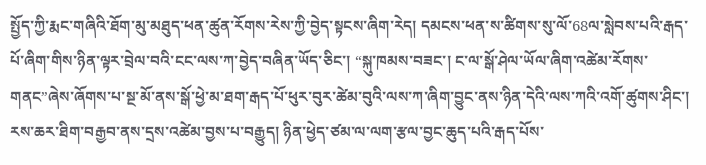སྤྱོད་ཀྱི་རྨང་གཞིའི་ཐོག་མུ་མཐུད་ཕན་ཚུན་རོགས་རེས་ཀྱི་བྱེད་སྟངས་ཞིག་རེད། དམངས་ཕན་ས་ཚིགས་སུ་ལོ་68ལ་སླེབས་པའི་རྒད་པོ་ཞིག་གིས་ཉིན་ལྟར་བྲེལ་བའི་ངང་ལས་ཀ་བྱེད་བཞིན་ཡོད་ཅིང་། “སྐུ་ཁམས་བཟང་། ང་ལ་སྒོ་ཤེལ་ཡོལ་ཞིག་འཚེམ་རོགས་གནང”ཞེས་ཞོགས་པ་སྔ་མོ་ནས་སྒོ་ཕྱེ་མ་ཐག་རྒད་པོ་ཕུར་བུར་ཚེམ་བུའི་ལས་ཀ་ཞིག་བྱུང་ནས་ཉིན་དེའི་ལས་ཀའི་འགོ་ཚུགས་ཤིང་། རས་ཆར་ཐིག་བརྒྱབ་ནས་དྲས་འཚེམ་བྱས་པ་བརྒྱུད། ཉིན་ཕྱེད་ཙམ་ལ་ལག་རྩལ་བྱང་ཆུད་པའི་རྒད་པོས་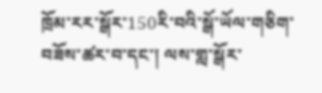ཁྲོམ་རར་སྒོར་150རི་བའི་སྒོ་ཡོལ་གཅིག་བཟོས་ཚར་བ་དང་། ལས་གླ་སྒོར་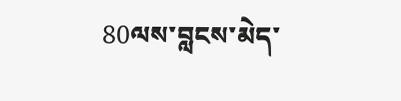80ལས་བླངས་མེད་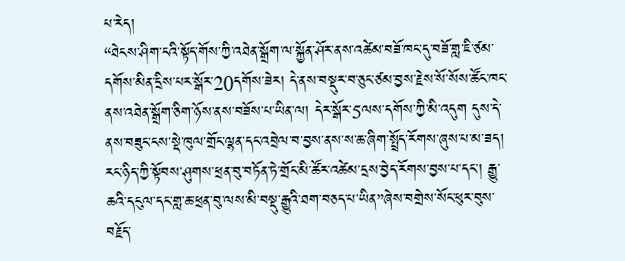པ་རེད།
“ཐེངས་ཤིག་ངའི་སྟོད་གོས་ཀྱི་འཐེན་སྒྲོག་ལ་སྐྱོན་ཤོར་ནས་འཚེམ་བཟོ་ཁང་དུ་བཟོ་གླ་ཇི་ཙམ་དགོས་མིན་དྲིས་པར་སྒོར་20དགོས་ཟེར། དེ་ནས་བསྡུར་བ་ཅུང་ཙམ་བྱས་རྗེས་སོ་སོས་ཚོང་ཁང་ནས་འཐེན་སྒྲོག་ཅིག་ཉོས་ནས་བཟོས་པ་ཡིན་ལ། དེར་སྒོར་5ལས་དགོས་ཀྱི་མི་འདུག དུས་དེ་ནས་བཟུང་ངས་སྡེ་ཁུལ་གྲོང་ལྷན་དང་འབྲེལ་བ་བྱས་ནས་ས་ཆ་ཞིག་སྤྲོད་རོགས་ཞུས་པ་མ་ཟད། རང་ཉིད་ཀྱི་སྟོབས་ཤུགས་ཕྲན་བུ་བཏོན་ཏེ་གྲོང་མི་ཚོར་འཚེམ་དྲས་བྱེད་རོགས་བྱས་པ་དང་། རྒྱུ་ཆའི་དངུལ་དང་གླ་ཆ་ཕྲན་བུ་ལས་མི་བསྡུ་རྒྱུའི་ཐག་བཅད་པ་ཡིན”ཞེས་བགྲེས་སོང་ཕུར་བུས་བརྗོད་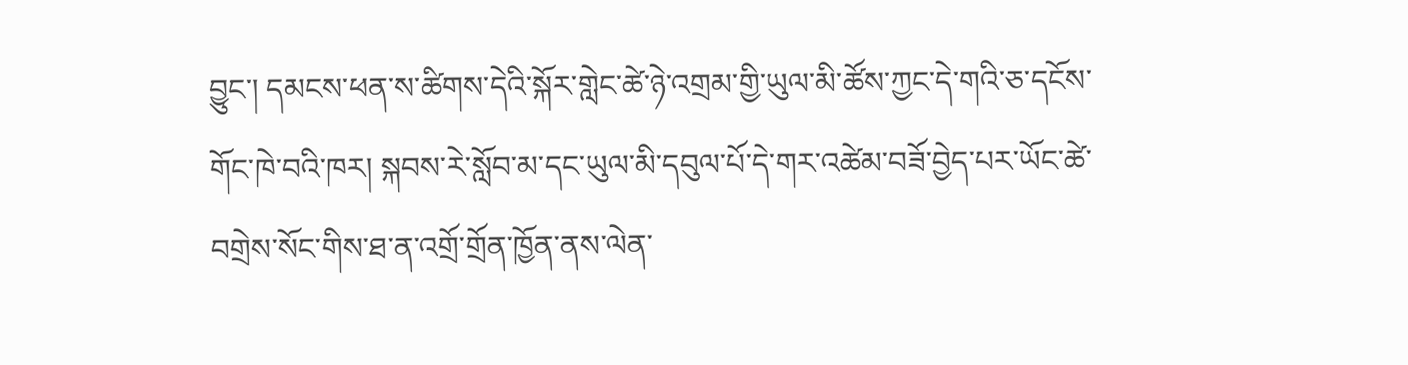བྱུང་། དམངས་ཕན་ས་ཚིགས་དེའི་སྐོར་གླེང་ཚེ་ཉེ་འགྲམ་གྱི་ཡུལ་མི་ཚོས་ཀྱང་དེ་གའི་ཅ་དངོས་གོང་ཁེ་བའི་ཁར། སྐབས་རེ་སློབ་མ་དང་ཡུལ་མི་དབུལ་པོ་དེ་གར་འཚེམ་བཟོ་བྱེད་པར་ཡོང་ཚེ་བགྲེས་སོང་གིས་ཐ་ན་འགྲོ་གྲོན་ཁྱོན་ནས་ལེན་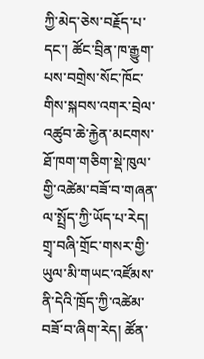ཀྱི་མེད་ཅེས་བརྗོད་པ་དང་། ཚོང་བྲིན་ཁ་རྒྱུག་པས་བགྲེས་སོང་ཁོང་གིས་སྐབས་འགར་བྲེལ་འཚུབ་ཆེ་རྐྱེན་མངགས་ཐོ་ཁག་གཅིག་སྡེ་ཁུལ་གྱི་འཚེམ་བཟོ་བ་གཞན་ལ་སྤྲོད་ཀྱི་ཡོད་པ་རེད།
གྲྭ་བཞི་གྲོང་གསར་གྱི་ཡུལ་མི་གཡང་འཛོམས་ནི་དེའི་ཁྲོད་ཀྱི་འཚེམ་བཟོ་བ་ཞིག་རེད། ཚོན་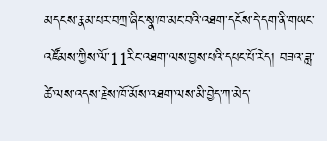མདངས་རྣམ་པར་བཀྲ་ཞིང་སྣ་ཁ་མང་བའི་འཐག་དངོས་དེ་དག་ནི་གཡང་འཛོམས་ཀྱིས་ལོ་11རིང་འཐག་ལས་བྱས་པའི་དཔང་པོ་རེད། བཟའ་ཟླ་ཚེ་ལས་འདས་རྗེས་ཁོ་མོས་འཐག་ལས་མི་བྱེད་ཀ་མེད་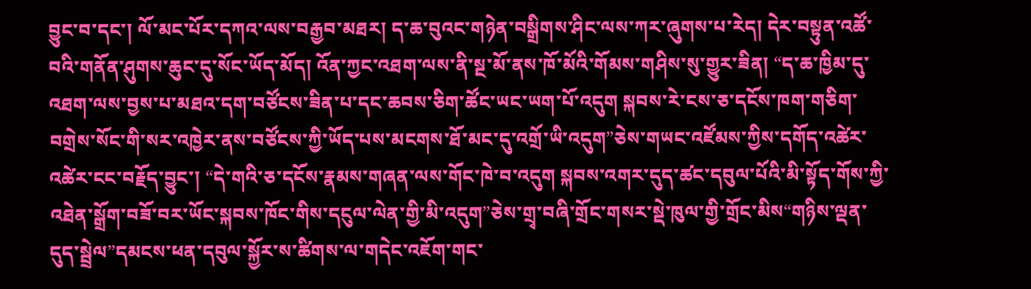བྱུང་བ་དང་། ལོ་མང་པོར་དཀའ་ལས་བརྒྱབ་མཐར། ད་ཆ་བུའང་གཉེན་བསྒྲིགས་ཤིང་ལས་ཀར་ཞུགས་པ་རེད། དེར་བསྟུན་འཚོ་བའི་གནོན་ཤུགས་ཆུང་དུ་སོང་ཡོད་མོད། འོན་ཀྱང་འཐག་ལས་ནི་སྔ་མོ་ནས་ཁོ་མོའི་གོམས་གཤིས་སུ་གྱུར་ཟིན། “ད་ཆ་ཁྱིམ་དུ་འཐག་ལས་བྱས་པ་མཐའ་དག་བཙོངས་ཟིན་པ་དང་ཆབས་ཅིག་ཚོང་ཡང་ཡག་པོ་འདུག སྐབས་རེ་ངས་ཅ་དངོས་ཁག་གཅིག་བགྲེས་སོང་གི་སར་འཁྱེར་ནས་བཙོངས་ཀྱི་ཡོད་པས་མངགས་ཐོ་མང་དུ་འགྲོ་ཡི་འདུག”ཅེས་གཡང་འཛོམས་ཀྱིས་དགོད་འཚེར་འཚེར་ངང་བརྗོད་བྱུང་། “དེ་གའི་ཅ་དངོས་རྣམས་གཞན་ལས་གོང་ཁེ་བ་འདུག སྐབས་འགར་དུད་ཚང་དབུལ་པོའི་མི་སྟོད་གོས་ཀྱི་འཐེན་སྒྲོག་བཟོ་བར་ཡོང་སྐབས་ཁོང་གིས་དངུལ་ལེན་གྱི་མི་འདུག”ཅེས་གྲྭ་བཞི་གྲོང་གསར་སྡེ་ཁུལ་གྱི་གྲོང་མིས“གཉིས་ལྡན་དུད་སྦྲེལ”དམངས་ཕན་དབུལ་སྐྱོར་ས་ཚིགས་ལ་གདེང་འཇོག་གང་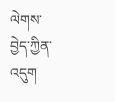ལེགས་བྱེད་ཀྱིན་འདུག